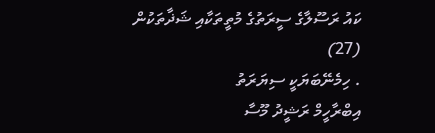ކައު ރަސޫލާގެ ސީރަތުގެ މުތީތަކާއި ޝަޛާތަކުން (27)
. ހިމެނޭބަޔަކީ ސިޔަރަތު
އިބްރާހީމް ރަޝީދު މޫސާ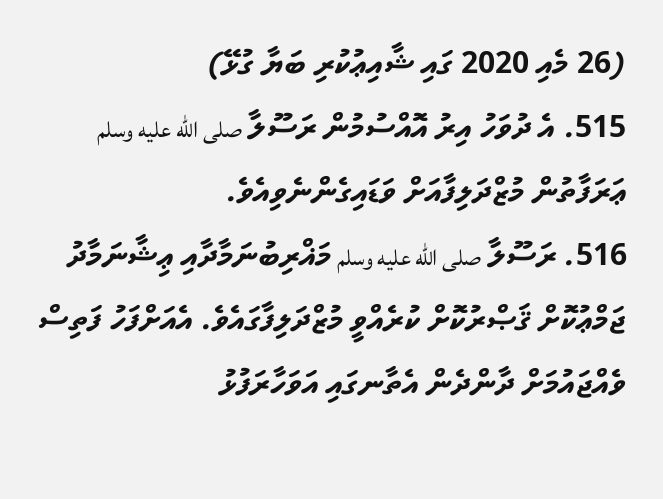(26 މެއި 2020 ގައި ޝާއިޢުކުރި ބަޔާ ގުޅޭ)
515. އެ ދުވަހު އިރު އޮއްސުމުން ރަސޫލާ صلى الله عليه وسلم ޢަރަފާތުން މުޒްދަލިފާއަށް ވަޑައިގެންނެވިއެވެ.
516. ރަސޫލާ صلى الله عليه وسلم މަޣްރިބުނަމާދާއި ޢިޝާނަމާދު ޖަމްޢުކޮށް ޤަޞްރުކޮށް ކުރެއްވީ މުޒްދަލިފާގައެވެ. އެއަށްފަހު ފަތިސް ވެއްޖައުމަށް ދާންދެން އެތާނގައި އަވަހާރަފުޅު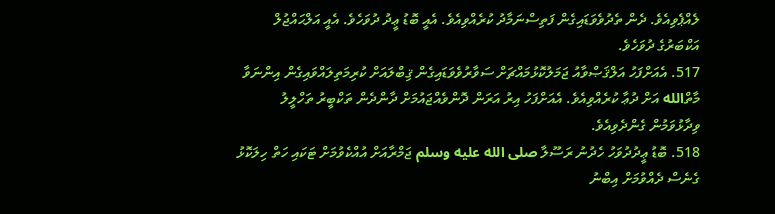ލެއްޕެވިއެވެ. ދެން ތެދުވެވަޑައިގެން ފަތިސްނަމާދު ކުރެއްވިއެވެ. އެއީ ބޮޑު ޢީދު ދުވަހެވެ. އެއީ އަލްޙައްޖުލް އަކްބަރުގެ ދުވަހެވެ.
517. އެއަށްފަހު އަލްޤަޞްވާއު ޖަމަލުކޮޅުމައްޗަށް ސަވާރުވެވަޑައިގެން ޤިބްލައަށް ކުރިމަތިލައްވައިގެން އިންނަވާ މާތްالله އަށް ދުޢާ ކުރެއްވިއެވެ. އެއަށްފަހު އިރު އަރަން ދޮންވެއްޖައުމަށް ދާންދެން ތަކްބީރު ތަހްލީލު ވިދާޅުވަމުން ގެންދެވިއެވެ.
518. ބޮޑު ޢީދުދުވަހު ހެދުނު ރަސޫލާ صلى الله عليه وسلم ޖަމްރާއަށް އުއްކެވުމަށް ޓަކައި ހަތް ހިލަކޮޅު ގެނެސް ދެއްވުމަށް އިބްނު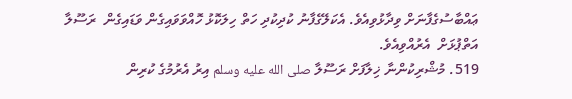ޢައްބާސުގެފާނަށް ވިދާޅުވިއެވެ. އެކަލޭގެފާނު ކުދިކުދި ހަތް ހިލަކޮޅު ހޮއްވަވައިގެން ވަޑައިގެން  ރަސޫލާ އަތްޕުޅަށް  އެރުއްވިއެވެ.
519. މުޝްރިކުންނާ ޚިލާފަށް ރަސޫލާ صلى الله عليه وسلم އިރު އެރުމުގެ ކުރިން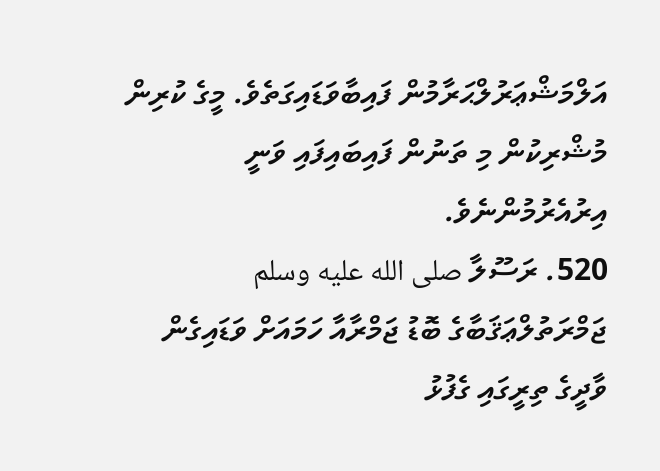އަލްމަޝްޢަރުލްޙަރާމުން ފައިބާވަޑައިގަތެވެ. މީގެ ކުރިން މުޝްރިކުން މި ތަނުން ފައިބައިފައި ވަނީ އިރުއެރުމުންނެވެ.
520. ރަސޫލާ صلى الله عليه وسلم ޖަމްރަތުލްޢަޤަބާގެ ބޮޑު ޖަމްރާއާ ހަމައަށް ވަޑައިގެން ވާދީގެ ތިރީގައި ގެފުޅު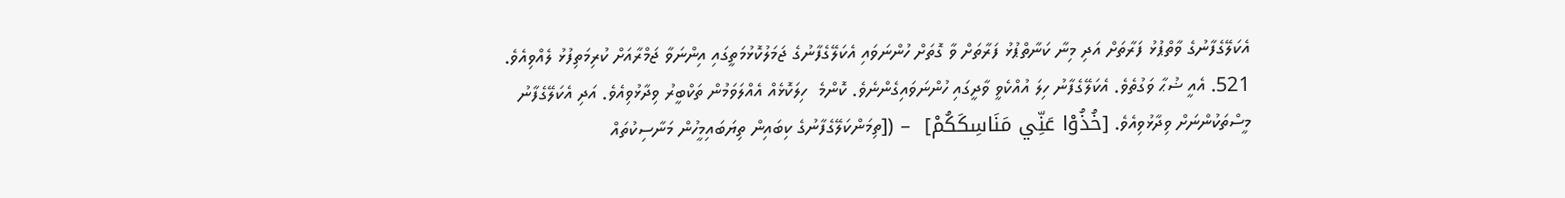އެކަލޭގެފާނުގެ ވާތްޕުޅު ފަރާތަށް އަދި މިނާ ކަނާތްޕުޅު ފަރާތަށް ވާ ގޮތަށް ހުންނަވައި އެކަލޭގެފާނުގެ ޖަމަލުކޮޅުމަތީގައި އިންނަވާ ޖަމްރާއަށް ކުރިމަތިފުޅު ލެއްވިއެވެ.
521. އެއީ ޟުޙާ ވަގުތެވެ. އެކަލޭގެފާނު ހިލަ އުއްކެވީ ވާދީގައި ހުންނަވައިގެންނެވެ. ކޮންމެ  ހިލަކޮޅެއް އެއްލަވަމުން ތަކްބީރު ވިދާޅުވިއެވެ. އަދި އެކަލޭގެފާނު މީސްތަކުންނަށް ވިދާޅުވިއެވެ. [خُذُوْا عَنِّي مَنَاسِكَكُمْ]  – ([ތިމަންކަލޭގެފާނުގެ ކިބައިން ތިޔަބައިމީހުން މަނާސިކުތައް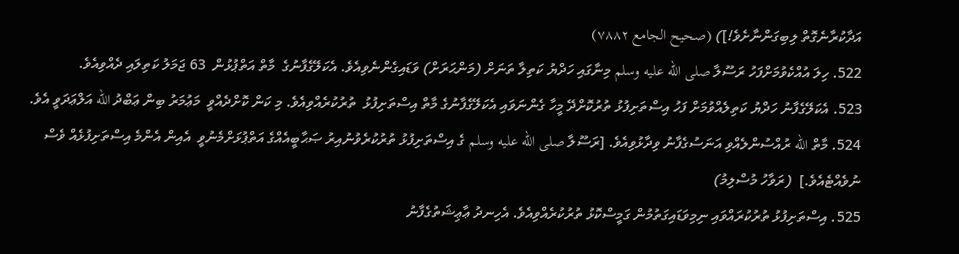އަދާކުރާނެގޮތް ލިބިގަންނާށެވެ!]) (صحيح الجامع ٧٨٨٢)
522. ހިލަ އުއްކެވުމަށްފަހު ރަސޫލާ صلى الله عليه وسلم މިނާގައި ހަދްޔު ކަތިލާ ތަނަށް (މަންޙަރަށް) ވަޑައިގެންނެވިއެވެ. އެކަލޭގެފާނުގެ  މާތް އަތްޕުޅުން  63 ޖަމަލު ކަތިލައި ދެއްވިއެވެ.
523. އެކަލޭގެފާނު ހަދްޔު ކަތިލެއްވުމަށް ފަހު އިސްތަށިފުޅު ތުރުކޮށްދޭ މީހާ ގެންނަވައި އެކަލޭގެފާނުގެ މާތް އިސްތަށިފުޅު  ތުރުކުރެއްވިއެވެ. މި ކަން ކޮށްދެއްވީ  މަޢުމަރު ބިން ޢަބްދު الله އަލްޢަދަވީ އެވެ.
524. މާތް الله ރުއްސުންލެއްވި އަނަސުގެފާނު ވިދާޅުވިއެވެ. [ރަސޫލާ صلى الله عليه وسلم ގެ އިސްތަށިފުޅު ތުރުކުރެވުނުއިރު ޞަޙާބީއެއްގެ އަތްޕުޅަށްމެނުވީ  އެއިން އެންމެ އިސްތަށިފުޅެއް ވެސް  ނުވެއްޓެއެވެ.]  (ރަވާހު މުސްލިމު)
525. އިސްތަށިފުޅު ތުރުކުރައްވައި ނިމިވަޑައިގަތުމުން ގަމީސްކޮޅު ތުރުކުރެއްވިއެވެ. އެހިނދު ޢާޢިޝަތުގެފާނު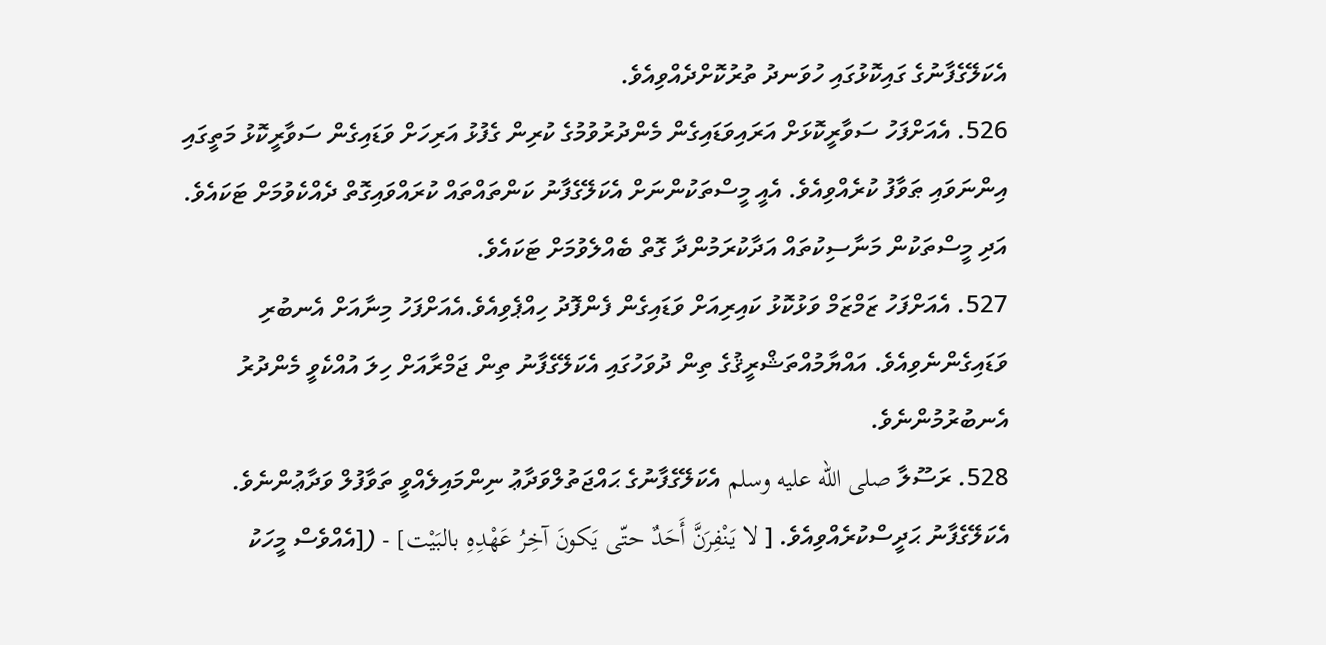އެކަލޭގެފާނުގެ ގައިކޮޅުގައި ހުވަނދު ތުރުކޮށްދެއްވިއެވެ.
526. އެއަށްފަހު ސަވާރީކޮޅަށް އަރައިވަޑައިގެން މެންދުރުވުމުގެ ކުރިން ގެފުޅު އަރިހަށް ވަޑައިގެން ސަވާރީކޮޅު މަތީގައި އިންނަވައި ޠަވާފު ކުރެއްވިއެވެ. އެއީ މީސްތަކުންނަށް އެކަލޭގެފާނު ކަންތައްތައް ކުރައްވައިގޮތް ދެއްކެވުމަށް ޓަކައެވެ. އަދި މީސްތަކުން މަނާސިކުތައް އަދާކުރަމުންދާ ގޮތް ބެއްލެވުމަށް ޓަކައެވެ.
527. އެއަށްފަހު ޒަމްޒަމް ވަޅުކޮޅު ކައިރިއަށް ވަޑައިގެން ފެންފޮދު ހިއްޕެވިއެވެ.އެއަށްފަހު މިނާއަށް އެނބުރި ވަޑައިގެންނެވިއެވެ. އައްޔާމުއްތަޝްރީޤުގެ ތިން ދުވަހުގައި އެކަލޭގެފާނު ތިން ޖަމްރާއަށް ހިލަ އުއްކެވީ މެންދުރު އެނބުރުމުންނެވެ.
528. ރަސޫލާ صلى الله عليه وسلم އެކަލޭގެފާނުގެ ޙައްޖަތުލްވަދާޢު ނިންމައިލެއްވީ ތަވާފުލް ވަދާޢުންނެވެ. އެކަލޭގެފާނު ޙަދީސްކުރެއްވިއެވެ. [ لا يَنْفِرَنَّ أَحَدٌ حتّى يَكونَ آخِرُ عَهْدِهِ بالبَيْت] - ([އެއްވެސް މީހަކު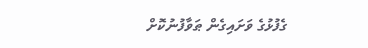ގެފުޅުގެ ވަށައިގެން ޠަވާފުނުކޮށް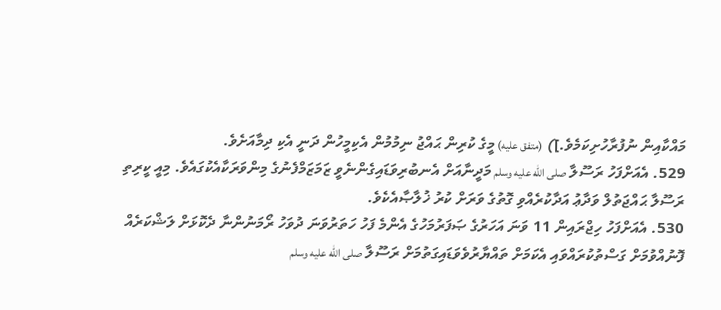މައްކާއިން ނުފުރާހުށިކަމެވެ.]) (متفق عليه) މީގެ ކުރިން ޙައްޖު ނިމުމުން އެކިމީހުން ދަނީ އެކި ދިމާއަށެވެ.
529. އެއަށްފަހު ރަސޫލާ صلى الله عليه وسلم މަދީނާއަށް އެނބުރިވަޑައިގެންނެވީ ޒަމަޒަމްފެނުގެ މިންވަރަކާއެކުގައެވެ. މިއީ ކީރިތި ރަސޫލާ ޙައްޖަތުލް ވަދާޢު އަދާކުރެއްވި ގޮތުގެ ވަރަށް ކުރު ޚުލާޞާއެކެވެ.
530. އެއަށްފަހު ހިޖްރައިން 11 ވަނަ އަހަރުގެ ޞަފަރުމަހުގެ އެންމެ ފަހު ހަތަރުވަނަ ދުވަހު ރޯމަނުންނާ ދެކޮޅަށް ލަޝްކަރެއް ފޮނުއްވުމަށް ގަސްތުކުރައްވައި އެކަމަށް ތައްޔާރުވެވަޑައިގަތުމަށް ރަސޫލާ صلى الله عليه وسلم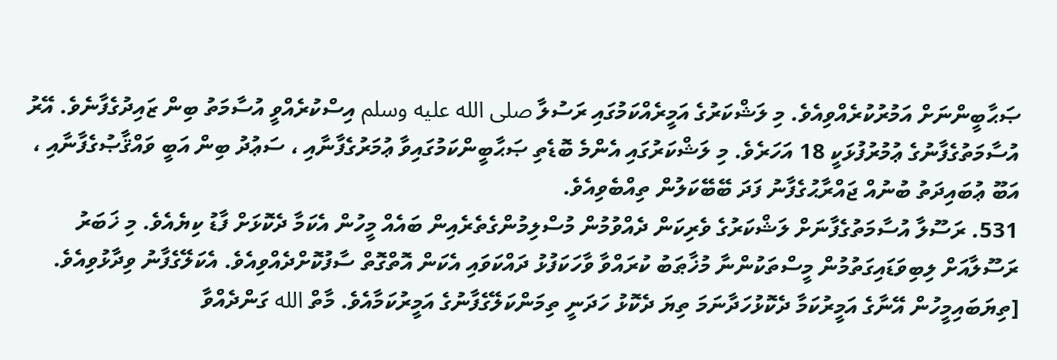ޞަޙާބީންނަށް އަމުރުކުރެއްވިއެވެ. މި ލަޝްކަރުގެ އަމީރެއްކަމުގައި ރަސުލާ صلى الله عليه وسلم އިސްކުރެއްވީ އުސާމަތު ބިން ޒައިދުގެފާނެވެ. އޭރު އުސާމަތުގެފާނުގެ ޢުމުރުފުޅަކީ 18 އަހަރެވެ. މި ލަޝްކަރުގައި އެންމެ ބޮޑެތި ޞަޙާބީންކަމުގައިވާ ޢުމަރުގެފާނާއި ، ސަޢުދު ބިން އަބީ ވައްޤާޞުގެފާނާއި ، އަބޫ ޢުބައިދަތު ބުނުއް ޖައްރާޙުގެފާނު ފަދަ ބޭބޭކަލުން ތިއްބެވިއެވެ.
531. ރަސޫލާ އުސާމަތުގެފާނަށް ލަޝްކަރުގެ ވެރިކަން ދެއްވުމުން މުސްލިމުންގެތެރެއިން ބައެއް މީހުން އެކަމާ ދެކޮޅަށް ފާޑު ކިޔެއެވެ. މި ޚަބަރު ރަސޫލާއަށް ލިބިވަޑައިގަތުމުން މީސްތަކުންނާ މުޚާޠަބު ކުރައްވާ ވާހަކަފުޅު ދައްކަވައި އެކަން އޮތްގޮތް ސާފުކޮށްދެއްވިއެވެ. އެކަލޭގެފާނު ވިދާޅުވިއެވެ. [ތިޔަބައިމީހުން އޭނާގެ އަމީރުކަމާ ދެކޮޅުހަދާނަމަ ތިޔަ ދެކޮޅު ހަދަނީ ތިމަންކަލޭގެފާނުގެ އަމީރުކަމާއެވެ. މާތް الله ގަންދެއްވާ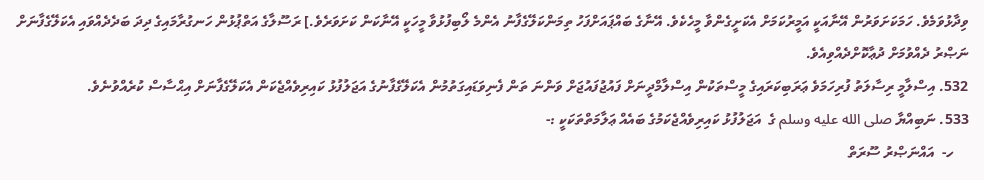ވިދާޅުވަމެވެ. ހަމަކަށަވަރުން އޭނާއަކީ އަމީރުކަމަށް އެކަށީގެންވާ މީހެކެވެ. އޭނާގެ ބައްޕައަށްފަހު ތިމަންކަލޭގެފާނު އެންމެ ލޯބިފުޅުވާ މީހަކީ އޭނާކަން ކަށަވަރެވެ.] ރަސޫލާގެ އަތްޕުޅުން ހަނގުރާމައިގެ ދިދަ ބަދެދެއްވައި އެކަލޭގެފާނަށް ނަޞްރު ދެއްވުމަށް ދުޢާކޮށްދެއްވިއެވެ.
532. އިސްލާމީ ރިސާލަތު ފުރިހަމަވެ ޢަރަބިކަރައިގެ މީސްތަކުން އިސްލާމްދީނަށް ފައުޖުފައުޖަށް ވަންނަ ތަން ފެނިވަޑައިގަތުމުން އެކަލޭގެފާނުގެ އަޖަލުފުޅު ކައިރިވެއްޖެކަން އެކަލޭގެފާނަށް އިޙްސާސް ކުރެއްވުނެވެ.
533. ނަބިއްޔާ صلى الله عليه وسلم ގެ  އަޖަލުފުޅު ކައިރިވެއްޖެކަމުގެ ބައެއް ޢަލާމަތްތަކަކީ :-
    ހ-  އައްނަޞްރު ސޫރަތް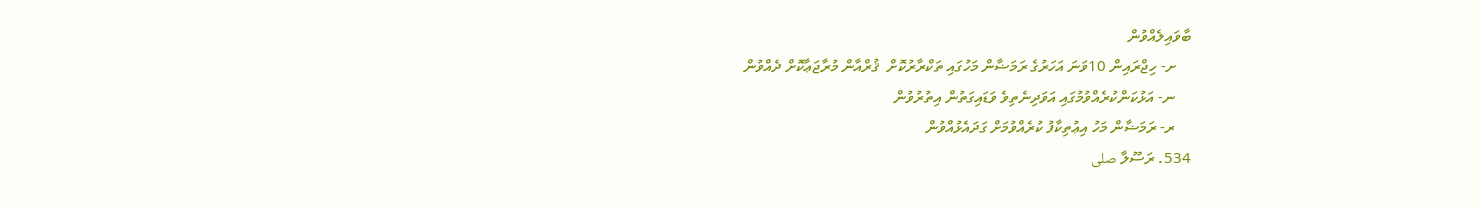ބާވައިލެއްވުން
    ށ- ހިޖްރައިން 10ވަނަ އަހަރުގެ ރަމަޟާން މަހުގައި ތަކްރާރުކޮށް  ޤުރްއާން މުރާޖަޢާކޮށް ދެއްވުން
    ނ- އަޅުކަންކުރެއްވުމުގައި އަވަދިނެތިވެ ވަޑައިގަތުން އިތުރުވުން
    ރ- ރަމަޟާން މަހު އިޢުތިކާފު ކުރެއްވުމަށް ގަދައެޅުއްވުން
534. ރަސޫލާ صلى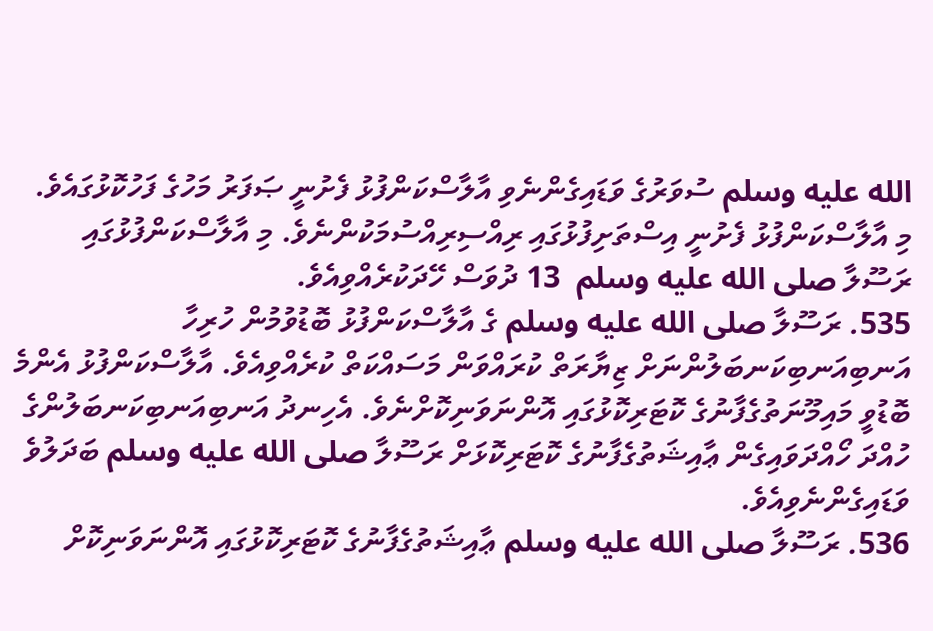الله عليه وسلم ސުވަރުގެ ވަޑައިގެންނެވި އާލާސްކަންފުޅު ފެށުނީ ޞަފަރު މަހުގެ ފަހުކޮޅުގައެވެ. މި އާލާސްކަންފުޅު ފެށުނީ އިސްތަށިފުޅުގައި ރިއްސިރިއްސުމަކުންނެވެ. މި އާލާސްކަންފުޅުގައި ރަސޫލާ صلى الله عليه وسلم  13 ދުވަސް ހޭދަކުރެއްވިއެވެ.
535. ރަސޫލާ صلى الله عليه وسلم ގެ އާލާސްކަންފުޅު ބޮޑުވުމުން ހުރިހާ އަނބިއަނބިކަނބަލުންނަށް ޒިޔާރަތް ކުރައްވަން މަސައްކަތް ކުރެއްވިއެވެ. އާލާސްކަންފުޅު އެންމެ ބޮޑުވީ މައިމޫނަތުގެފާނުގެ ކޮޓަރިކޮޅުގައި އޮންނަވަނިކޮށްނެވެ. އެހިނދު އަނބިއަނބިކަނބަލުންގެ ހުއްދަ ހޯއްދަވައިގެން ޢާއިޝަތުގެފާނުގެ ކޮޓަރިކޮޅަށް ރަސޫލާ صلى الله عليه وسلم ބަދަލުވެ ވަޑައިގެންނެވިއެވެ.
536. ރަސޫލާ صلى الله عليه وسلم ޢާއިޝަތުގެފާނުގެ ކޮޓަރިކޮޅުގައި އޮންނަވަނިކޮށް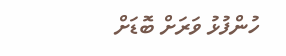ހުންފުޅު ވަރަށް ބޮޑަށް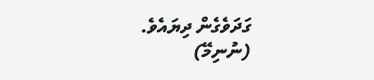ގަދަވެގެން ދިޔައެވެ.
(ނުނިމޭ)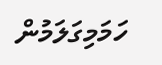ހަމަމިގަލަމުން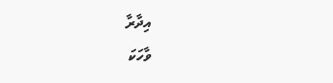އިދާރާ
ވާހަކަ